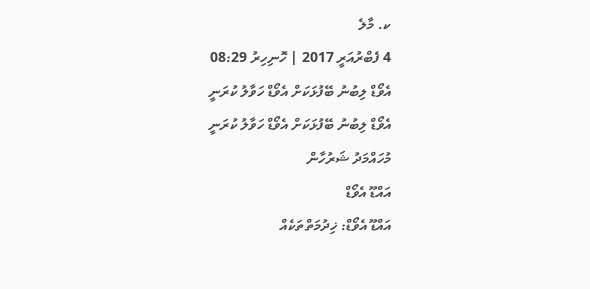ކ. މާލެ
4 ފެބްރުއަރީ 2017 | ހޮނިހިރު 08:29
އެވޯޑް ލިބުނު ބޭފުޅަކަށް އެވޯޑް ހަވާލު ކުރަނީ
އެވޯޑް ލިބުނު ބޭފުޅަކަށް އެވޯޑް ހަވާލު ކުރަނީ
މުހައްމަދު ޝަރުހާން
އައްޑޫ އެވޯޑް
އައްޑޫ އެވޯޑް: ޚިދުމަތްތަކެއް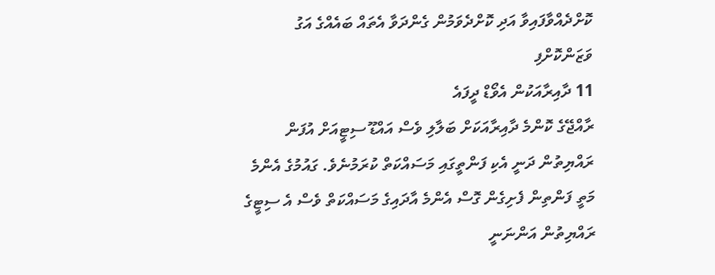ކޮށްދެއްވާފައިވާ އަދި ކޮށްދެވަމުން ގެންދަވާ އެތައް ބައެއްގެ އަގު ވަޒަންކޮށްފި
11 ދާއިރާއަކުން އެވޯޑް ދީފައެ
ރާއްޖޭގެ ކޮންމެ ދާއިރާއަކަށް ބަލާލި ވެސް އައްޑޫ ސިޓީއަށް އުފަން ރައްޔިތުން ދަނީ އެކި ފަންތީގައި މަސައްކަތް ކުރަމުނެވެ. ގައުމުގެ އެންމެ މަތީ ފަންތިން ފެށިގެން ގޮސް އެންމެ އާދައިގެ މަސައްކަތް ވެސް އެ ސިޓީގެ ރައްޔިތުން އަންނަނީ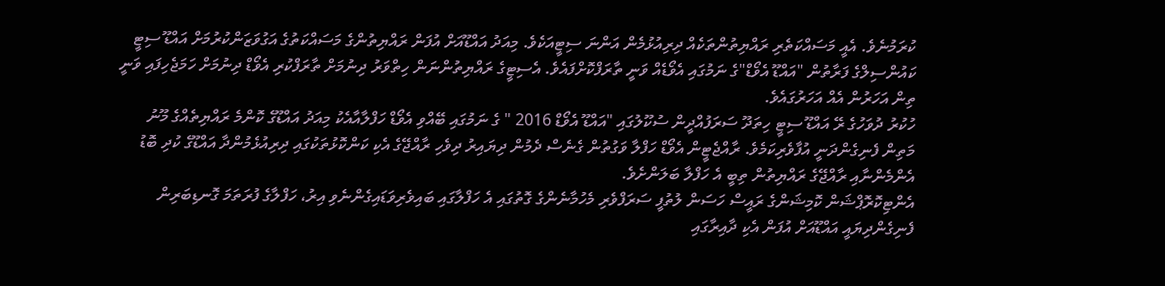ކުރަމުނެވެ. އެއީ މަސައްކަތެރި ރައްޔިތުންތަކެއް ދިރިއުޅުމެން އަންނަ ސިޓީއަކެވެ. މިއަދު އައްޑޫއަށް އުފަން ރައްޔިތުންގެ މަސައްކަތުގެ އަގުވަޒަންކުރުމަށް އައްޑޫ ސިޓީ ކައުންސިލްގެ ފަރާތުން "އައްޑޫ އެވޯޑް"ގެ ނަމުގައި އެވޯޑެއް ވަނީ ތާރަފްކޮށްފައެވެ. އެސިޓީގެ ރައްޔިތުންނަން ހިތްވަރު ދިނުމަށް ތާރަފްކުރި އެވޯޑް ދިނުމަށް ހަމަޖެހިފައި ވަނީ ތިން އަހަރުން އެއް އަހަރުގައެވެ.
ހުކުރު ދުވަހުގެ ރޭ އައްޑޫ ސިޓީ ހިތަދޫ ސަރަފުއްދީން ސުކޫލުގައި "އައްޑޫ އެވޯޑް 2016 " ގެ ނަމުގައި ބޭއްވި އެވޯޑް ހަފްލާއާއެކު މިއަދު އައްޑޫގެ ކޮންމެ ރައްޔިތެއްގެ މޫނު މަތިން ފެނިގެންދަނީ އުފާވެރިކަމެވެ. ރާއްޖެޓީން އެވޯޑް ހަފްލާ ވަގުތުން ގެނެސް ދެމުން ދިޔައިރު ދިވެހި ރާއްޖޭގެ އެކި ކަންކޮޅުތަކުގައި ދިރިއުޅެމުންދާ އައްޑޫގެ ކުދި ބޮޑު އެންމެންނާއި ރާއްޖޭގެ ރައްޔިތުން ތިބީ އެ ހަފްލާ ބަލަންށެވެ.
އެންޓިކޮރޮޕްޝަން ކޮމިޝަންގެ ރައީސް ހަސަން ލުތުފީ ސަރަފްވެރި މެހުމާނެންގެ ގޮތުގައި އެ ހަފްލާގައި ބައިވެރިވަޑައިގެންނެވި އިރު، ހަފްލާގެ ފުރަތަމަ ގޮނޑިބަރިން ފެނިގެންދިޔައީ އައްޑޫއަށް އުފަން އެކި ދާއިރާގައި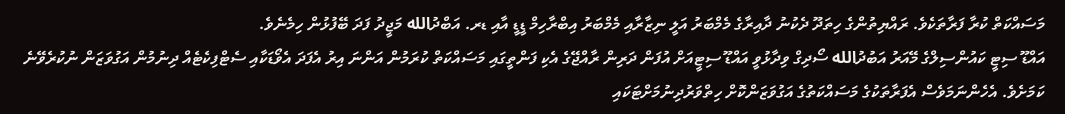މަސައްކަތް ކުރާ ފަރާތަކެވެ. ރައްޔިތުންގެ ހިތަދޫ ދެކުނު ދާއިރާގެ މެމްބަރު އަލީ ނިޒާރާއި މެމްބަރު އިބްރާހިމް ޑީޑީ އާއި ޑރ. އަބްދުالله މަޖީދު ފަދަ ބޭފުޅުން ހިމެނެވެ.
އައްޑޫ ސިޓީ ކައުންސިލްގެ މޭއަރު އަބުދުالله ސޯދިގް ވިދާޅުވީ އައްޑޫ ސިޓީއަށް އުފަން ދަރިން ރާއްޖޭގެ އެކި ފަންތީގައި މަސައްކަތް ކުރަމުން އަންނަ އިރު އެފަދަ އެވޯޑަކާއި ސެޓްފިކެޓެއް ދިނުމުން އަގުވަޒަން ނުކުރެވޭނެ ކަމަށެވެ. އެހެންނަމަވެސް އެފަރާތަކުގެ މަސައްކަތުގެ އަގުވަޒަންކޮށް ހިތްވަރުދިނުމަށްޓަކައި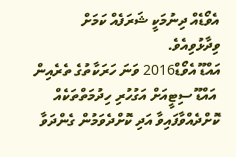އެވޯޑެއް ދިނުމަކީ ޝަރަފެއް ކަމަށް ވިދާޅުވިއެވެ.
އައްޑޫ އެވޯޑް2016 ވަނަ ހަރަކާތުގެ ތެރެއިން
 އައްޑޫ ސިޓީއަށް އަގުހުރި ހިދުމަތްތަކެއް ކޮށްދެއްވާފައިވާ އަދި ކޮށްދެވަމުން ގެންދަވާ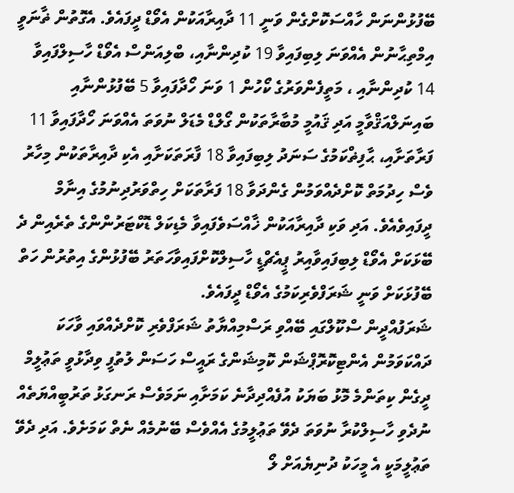ބޭފުޅުންނަން ހާއްސަކޮށްގެން ވަނީ 11 ދާއިރާއަކުން އެވޯޑް ދީފައެވެ. އެގޮތުން ޡާނަވީ އިމްތިޙާނުން އެއްވަނަ ލިބިފައިވާ 19 ކުދިންނާއި، ބްލިއަންސް އެވޯޑް ހާސިލްފައިވާ 14 ކުދިންނާއި ، މަތީފެންވަރުގެ ކޯހުން 1 ވަނަ ހޯދާފައިވާ 5 ބޭފުޅުންނާއި ބައިނަލްއަޤްވާމީ އަދި ޤައުމީ މުބާރާތަކުން ގޯލްޑް މެޑަލް ނުވަތަ އެއްވަނަ ހޯދާފައިވާ 11 ފަރާތަށާއި، ޙާފިޡްކަމުގެ ސަނަދު ލިބިފައިވާ 18 ފާރަތަކަށާއި އެކި ދާއިރާތަކުން މިހާރު ވެސް ހިދުމަތް ކޮށްދެއްވަމުން ގެންދަވާ 18 ފަރާތަކަށް ހިތްވަރުދިނުމުގެ އިނާމް ދީފައިވެއެވެ. އަދި ވަކި ދާއިރާއަކުން ޚާއްސަވެފައިވާ މެޑިކަލް ޑޮކްޓަރުންންގެ ތެރެއިން ދެ ބޭޅަކަށް އެވޯޑް ލިބިފައިވާއިރު ޕީއެޗްޑީ ހާސިލްކޮށްފައިވާހަތަރު ބޭފުޅުންގެ އިތުރުން ހަތް ބޭފުޅަކަށް ވަނީ ޝަރަފްވެރިކަމުގެ އެވޯޑް ދީފައެވެ.
ޝަރަފުއްދީން ސްކޫލްގައި ބޭއްވި ރަސްމިއްޔާތު ޝަރަފްވެރި ކޮށްދެއްވައި ވާހަކަ ދައްކަވަމުން އެންޓިކޮރޮޕްޝަން ކޮމިޝަންގެ ރައީސް ހަސަން ލުތުފީ ވިދާޅުވީ ތަޢުލީމް ދީގެން ކިތަންމެ މޮޅު ބަޔަކު އުފެއްދިދާނެ ކަމަށާއި ނަމަވެސް ރަނގަޅު ތަރުބީއްޔަތެއް ނުދެވި ހާސިލްކުރާ ނުވަތަ ދެވޭ ތަޢުލީމުގެ އެއްވެސް ބޭނުމެއް ނެތް ކަމަށެވެ. އަދި ދެވޭ ތަޢުލީމަކީ އެ މީހަކު ދުނިޔެއަށް ލޯ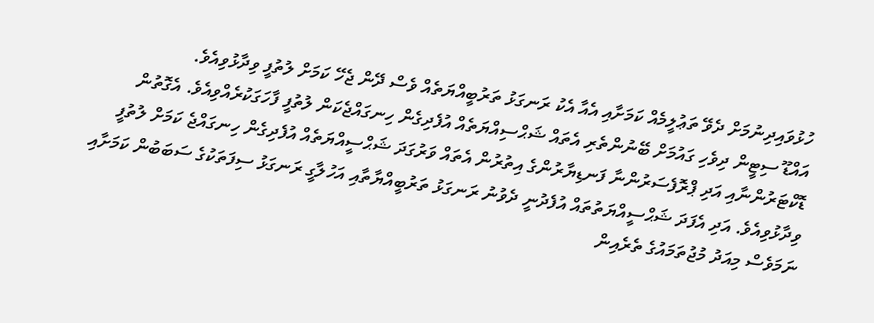ހުޅުވައިދިނުމަށް ދެވޭ ތަޢުލީމެއް ކަމަށާއި އެއާ އެކު ރަނގަޅު ތަރުބީއްޔަތެއް ވެސް ދޭން ޖެހޭ ކަމަށް ލުތުފީ ވިދާޅުވިއެވެ.
އައްޑޫ ސިޓީން ދިވެހި ގައުމަށް ބޭނުންތެރި އެތައް ޝަޙްސިއްޔަތެއް އުފެދިގެން ހިނގައްޖެކަން ލުތުފީ ފާހަގަކުރެއްވިއެވެ. އެގޮތުން ޑޮކްޓަރުންނާއި އަދި ޕްރޮފެސަރުންނާ ފަނޑިޔާރުންގެ އިތުރުން އެތައް ވަރުގަދަ ޝަޙްސީއްޔަތެއް އުފެދިގެން ހިނގައްޖެ ކަމަށް ލުތުފީ ވިދާޅުވިއެވެ. އަދި އެފަދަ ޝަޙްސީއްޔަތުތައް އުފެދުނީ ދެވުނު ރަނގަޅު ތަރުބީއްޔާތާއި އަހުލާގީ ރަނގަޅު ސިފަތަކުގެ ސަބަބުން ކަމަށާއި ނަމަވެސް މިއަދު މުޖުތަމައުގެ ތެރެއިން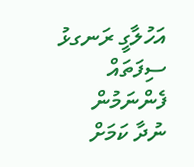އަހުލާގީ ރަނގޅު ސިފަތައް ފެންނަމުން ނުދާ ކަމަށް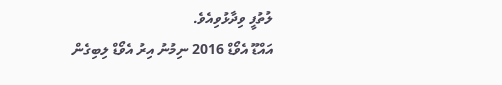ލުތުފީ ވިދާޅުވިއެވެ.
އައްޑޫ އެވޯޑް 2016 ނިމުނު އިރު އެވޯޑް ލިބިގެން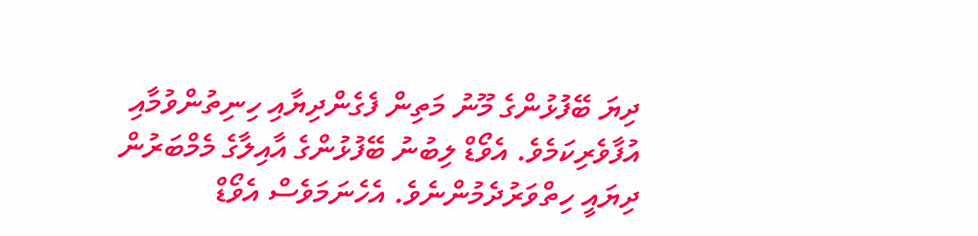ދިޔަ ބޭފުޅުންގެ މޫނު މަތިން ފެގެންދިޔާއި ހިނިތުންވުމާއި އުފާވެރިކަމެވެ. އެވޯޑް ލިބުނު ބޭފުޅުންގެ އާއިލާގެ މެމްބަރުން ދިޔައީ ހިތްވަރުދެމުންނެވެ. އެހެނަމަވެސް އެވޯޑް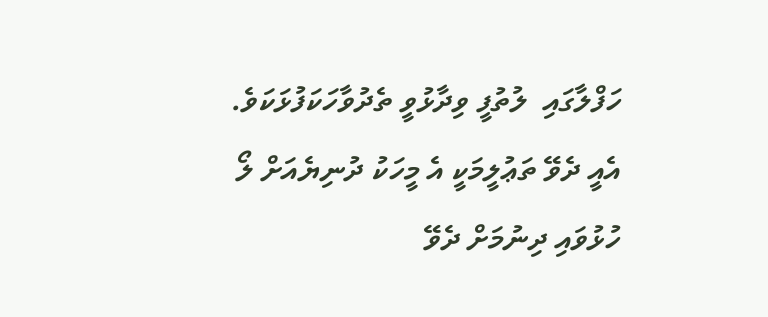ހަފްލާގައި  ލުތުފީ ވިދާޅުވީ ތެދުވާހަކަފުޅަކަވެ. އެއީ ދެވޭ ތަޢުލީމަކީ އެ މީހަކު ދުނިޔެއަށް ލޯ ހުޅުވައި ދިނުމަށް ދެވޭ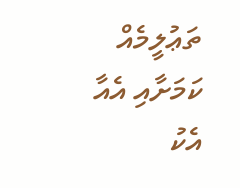ތަޢުލީމެއް ކަމަށާއި އެއާ އެކު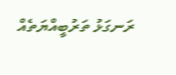ރަނގަޅު ތަރުބީއްޔަތެއް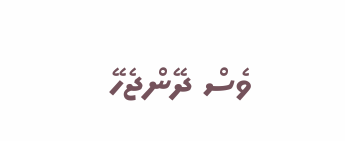ވެސް ދޭންޖެހޭ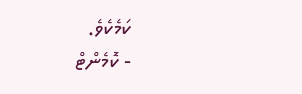ކަމެކެވެ.
- ކޮމެންޓް